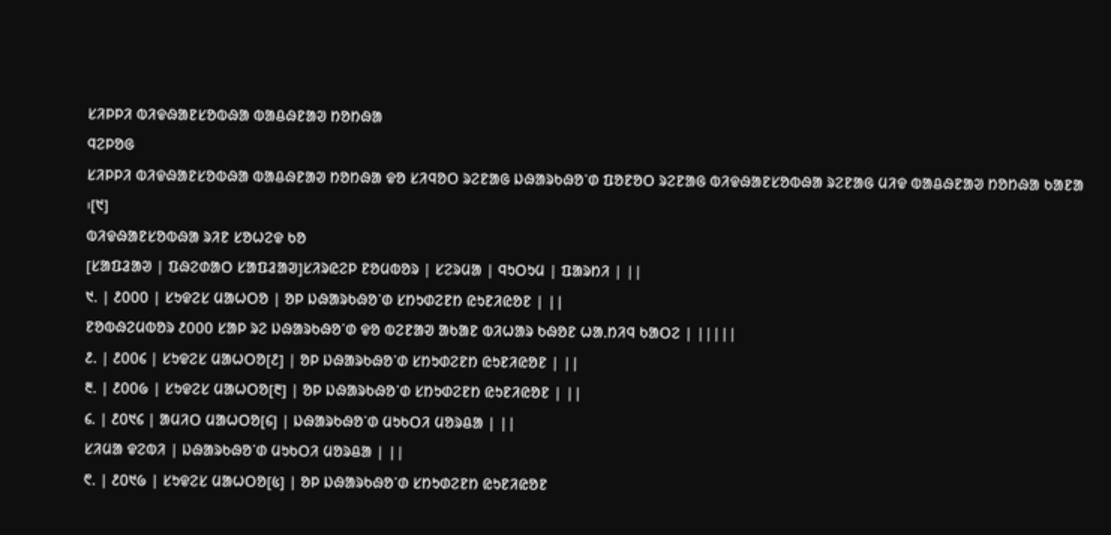ᱥᱤᱞᱞᱤ ᱵᱤᱫᱷᱟᱱᱥᱚᱵᱷᱟ ᱵᱟᱪᱷᱱᱟᱣ ᱴᱚᱴᱷᱟ
ᱧᱮᱞᱚᱜ
ᱥᱤᱞᱞᱤ ᱵᱤᱫᱷᱟᱱᱥᱚᱵᱷᱟ ᱵᱟᱪᱷᱱᱟᱣ ᱴᱚᱴᱷᱟ ᱫᱚ ᱥᱤᱧᱚᱛ ᱨᱮᱱᱟᱜ ᱡᱷᱟᱨᱠᱷᱚᱸᱰ ᱯᱚᱱᱚᱛ ᱨᱮᱱᱟᱜ ᱵᱤᱫᱷᱟᱱᱥᱚᱵᱷᱟ ᱨᱮᱱᱟᱜ ᱢᱤᱫ ᱵᱟᱪᱷᱱᱟᱣ ᱴᱚᱴᱷᱟ ᱠᱟᱱᱟ ᱾[᱑]
ᱵᱤᱫᱷᱟᱱᱥᱚᱵᱷᱟ ᱨᱤᱱ ᱥᱚᱦᱮᱫ ᱠᱚ
[ᱥᱟᱯᱲᱟᱣ | ᱯᱷᱮᱰᱟᱛ ᱥᱟᱯᱲᱟᱣ]ᱥᱤᱨᱭᱮᱞ ᱱᱚᱢᱵᱚᱨ | ᱥᱮᱨᱢᱟ | ᱧᱩᱛᱩᱢ | ᱯᱟᱨᱴᱤ | ||
᱑. | ᱒᱐᱐᱐ | ᱥᱩᱫᱮᱥ ᱢᱟᱦᱛᱚ | ᱚᱞ ᱡᱷᱟᱨᱠᱷᱚᱸᱰ ᱥᱴᱩᱰᱮᱱᱴ ᱭᱩᱱᱤᱭᱚᱱ | ||
ᱱᱚᱵᱷᱮᱢᱵᱚᱨ ᱒᱐᱐᱐ ᱥᱟᱞ ᱨᱮ ᱡᱷᱟᱨᱠᱷᱚᱸᱰ ᱫᱚ ᱵᱮᱱᱟᱣ ᱟᱠᱟᱱ ᱵᱤᱦᱟᱨ ᱠᱷᱚᱱ ᱦᱟᱹᱴᱤᱧ ᱠᱟᱛᱮ | |||||
᱒. | ᱒᱐᱐᱔ | ᱥᱩᱫᱮᱥ ᱢᱟᱦᱛᱚ[᱒] | ᱚᱞ ᱡᱷᱟᱨᱠᱷᱚᱸᱰ ᱥᱴᱩᱰᱮᱱᱴ ᱭᱩᱱᱤᱭᱚᱱ | ||
᱓. | ᱒᱐᱐᱙ | ᱥᱩᱫᱮᱥ ᱢᱟᱦᱛᱚ[᱓] | ᱚᱞ ᱡᱷᱟᱨᱠᱷᱚᱸᱰ ᱥᱴᱩᱰᱮᱱᱴ ᱭᱩᱱᱤᱭᱚᱱ | ||
᱔. | ᱒᱐᱑᱔ | ᱟᱢᱤᱛ ᱢᱟᱦᱛᱚ[᱔] | ᱡᱷᱟᱨᱠᱷᱚᱸᱰ ᱢᱩᱠᱛᱤ ᱢᱚᱨᱪᱟ | ||
ᱥᱤᱢᱟ ᱫᱮᱵᱤ | ᱡᱷᱟᱨᱠᱷᱚᱸᱰ ᱢᱩᱠᱛᱤ ᱢᱚᱨᱪᱟ | ||
᱖. | ᱒᱐᱑᱙ | ᱥᱩᱫᱮᱥ ᱢᱟᱦᱛᱚ[᱕] | ᱚᱞ ᱡᱷᱟᱨᱠᱷᱚᱸᱰ ᱥᱴᱩᱰᱮᱱᱴ ᱭᱩᱱᱤᱭᱚᱱ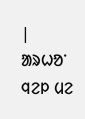|
ᱟᱨᱦᱚᱸ ᱧᱮᱞ ᱢᱮ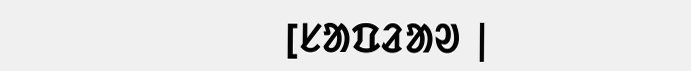[ᱥᱟᱯᱲᱟᱣ |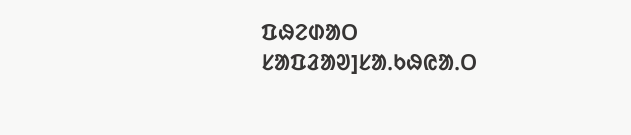ᱯᱷᱮᱰᱟᱛ ᱥᱟᱯᱲᱟᱣ]ᱥᱟᱹᱠᱷᱭᱟᱹᱛ